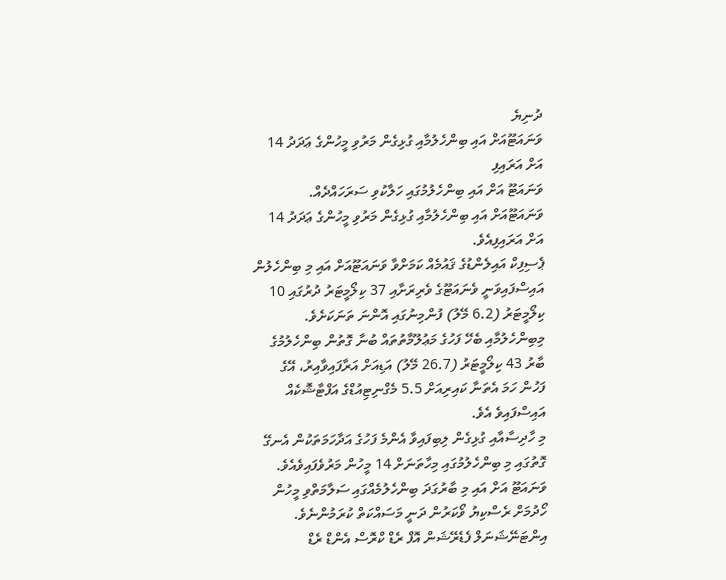ދުނިޔެ
ވަނައަޓޫއަށް އައި ބިންހެލުމާއި ގުޅިގެން މަރުވި މީހުންގެ ޢަދަދު 14 އަށް އަރައިފި
ވަނައަޓޫ އަށް އައި ބިންހެލުމުގައި ހަލާކުވި ސަރަހައްދެއް.
ވަނައަޓޫއަށް އައި ބިންހެލުމާއި ގުޅިގެން މަރުވި މީހުންގެ ޢަދަދު 14 އަށް އަރައިފިއެވެ.
ޕެސިފިކް އައިލެންޑުގެ ޤައުމެއް ކަމަށްވާ ވަނައަޓޫއަށް އައި މި ބިންހެލުން އައިސްފައިވަނީ ވެނައަޓޫގެ ވެރިރަށާއި 37 ކިލޯމީޓަރު ދުރުގައި 10 ކިލޯމީޓަރު (6.2 މޭލު) ފުންމިނުގައި އޮންނަ ތަނަކަށެވެ.
މިބިންހެލުމާއި ބެހޭ ފަހުގެ މަޢުލޫމާތުތައް ބުނާ ގޮތުން ބިންހެލުމުގެ ބާރު 43 ކިލޯމީޓަރު (26.7 މޭލު) އަޑިއަށް އަރާފައިވާއިރު، އޭގެ ފަހުން ހަމަ އެތަނާ ކައިރިއަށް 5.5 މެގްނިޓިއުޑްގެ އަފްޓާޝޮކެއް އައިސްފައިވެ އެވެ.
މި ހާދިސާއާއި ގުޅިގެން ލިބިފައިވާ އެންމެ ފަހުގެ އަދާހަމަތަކުން އެނގޭ ގޮތުގައި މި ބިންހެލުމުގައި މިހާތަނަށް 14 މީހުން މަރުވެފައިވެއެވެ. ވަނައަޓޫ އަށް އައި މި ބާރުގަދަ ބިންހެލުމެއްގައި ސަލާމަތްވި މީހުން ހޯދުމަށް ރެސްކިޔު ވޯކަރުން ދަނީ މަސައްކަތް ކުރަމުންނެވެ.
އިންޓަނޭޝަނަލް ފެޑެރޭޝަން އޮފް ރެޑް ކްރޮސް އެންޑް ރެޑް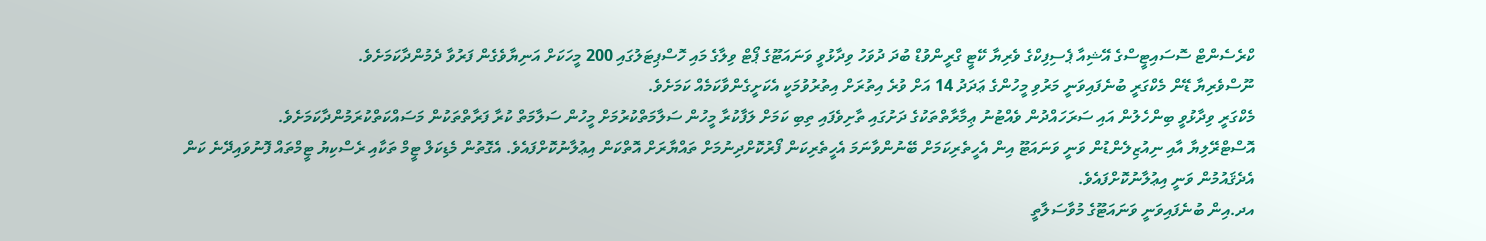ކްރެސެންޓް ސޮސައިޓީސްގެ އޭޝިއާ ޕެސިފިކްގެ ވެރިޔާ ކޭޓީ ގްރީންވުޑް ބުދަ ދުވަހު ވިދާޅުވީ ވަނައަޓޫގެ ޕޯޓް ވިލާގެ މައި ހޮސްޕިޓަލުގައި 200 މީހަކަށް އަނިޔާވެގެން ފަރުވާ ދެމުންދާކަމަށެވެ.
ނޫސްވެރިޔާ ޑޭން މެކްގަރީ ބުނެފައިވަނީ މަރުވި މީހުންގެ ޢަދަދު 14 އަށް ވުރެ އިތުރަށް އިތުރުވުމަކީ އެކަށީގެންވާކަމެއް ކަމަށެވެ.
މެކްގަރީ ވިދާޅުވީ ބިންހެލުން އައި ސަރަހައްދުން ވެއްޓުނު ޢިމާރާތްތަކުގެ ދަށުގައި ތާށިވެފައި ތިބި ކަމަށް ލަފާކުރާ މީހުން ސަލާމަތްކުރުމަށް މީހުން ސަލާމަތް ކުރާ ފަރާތްތަކުން މަސައްކަތްކުރަމުންދާކަމަށެވެ.
އޮސްޓްރޭލިޔާ އާއި ނިއުޒިލެންޑުން ވަނީ ވަނައަޓޫ އިން އެހީތެރިކަމަށް ބޭނުންވާނަމަ އެހީތެރިކަން ފޯރުކޮށްދިނުމަށް ތައްޔާރަށް އޮތްކަން އިޢުލާނުކޮށްފައެވެ. އެގޮތުން މެޑިކަލް ޓީމް ތަކާއި ރެސްކިޔު ޓީމްތައް ފޮނުވައިދޭނެ ކަން އެދެޤައުމުން ވަނީ އިޢުލާނުކޮށްފައެވެ.
އދ.އިން ބުނެފައިވަނީ ވަނައަޓޫގެ މުވާސަލާތީ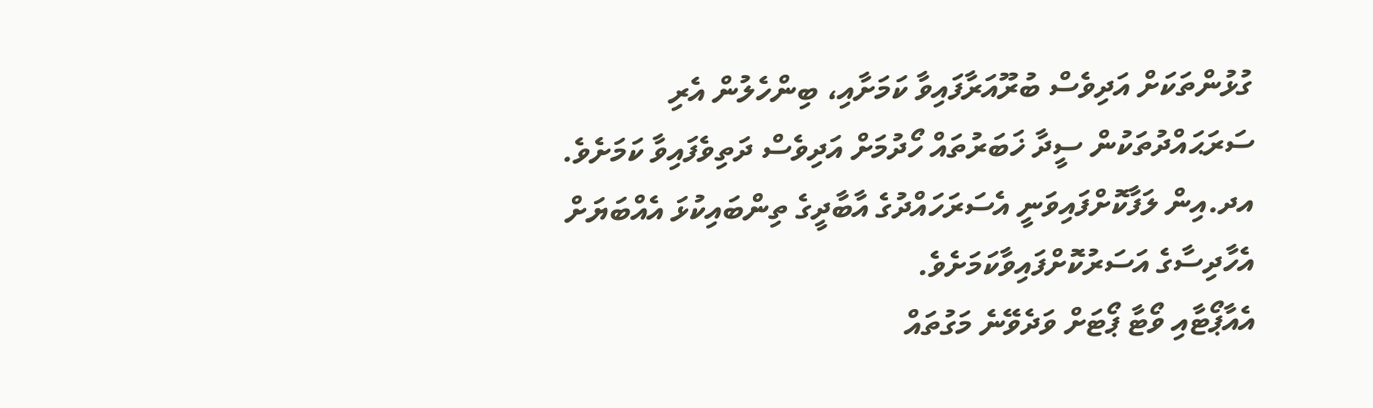ގުޅުންތަކަށް އަދިވެސް ބުރޫއަރާފައިވާ ކަމަށާއި، ބިންހެލުން އެރި ސަރަޙައްދުތަކުން ސީދާ ޚަބަރުތައް ހޯދުމަށް އަދިވެސް ދަތިވެފައިވާ ކަމަށެވެ. އދ.އިން ލަފާކޮށްފައިވަނީ އެސަރަހައްދުގެ އާބާދީގެ ތިންބައިކުޅަ އެއްބަޔަށް އެހާދިސާގެ އަސަރުކޮށްފައިވާކަމަށެވެ.
އެއާޕޯޓާއި ވޯޓާ ޕޯޓަށް ވަދެވޭނެ މަގުތައް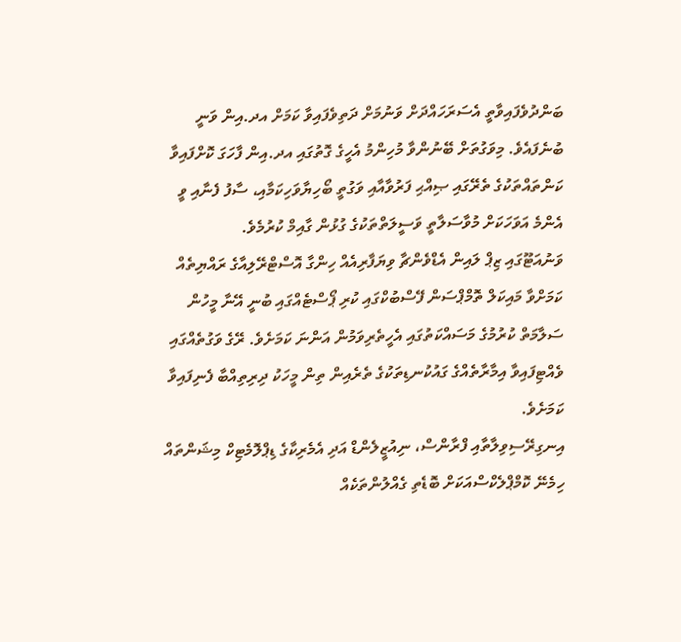ބަންދުވެފައިވާތީ އެސަރަހައްދަށް ވަނުމަށް ދަތިވެފައިވާ ކަމަށް އދ.އިން ވަނީ ބުނެފައެވެ. މިވަގުތަށް ބޭނުންވާ މުހިންމު އެހީގެ ގޮތުގައި އދ.އިން ފާހަގަ ކޮށްފައިވާ ކަންތައްތަކުގެ ތެރޭގައި ޞިއްޙި ފަރުވާއާއި ވަގުތީ ބޯހިޔާވަހިކަމާއި، ސާފު ފެނާއި ވީ އެންމެ އަވަހަކަށް މުވާސަލާތީ ވަސީލަތްތަކުގެ ގުޅުން ގާއިމް ކުރުމެވެ.
ވަނުއަޓޫގައި ޒިޕް ލައިން އެޑްވެންޗާ ވިޔަފާރިއެއް ހިންގާ އޮސްޓްރޭލިއާގެ ރައްޔިތެއް ކަމަށްވާ މައިކަލް ތޮމްޕްސަން ފޭސްބުކްގައި ކުރި ޕޯސްޓެއްގައި ބުނީ އޭނާ މީހުން ސަލާމަތް ކުރުމުގެ މަސައްކަތުގައި އެހީތެރިވަމުން އަންނަ ކަމަށެވެ. ރޭގެ ވަގުތެއްގައި ވެއްޓިފައިވާ އިމާރާތެއްގެ ގައުކުނޑިތަކުގެ ތެރެއިން ތިން މީހަކު ދިރިތިއްބާ ފެނިފައިވާ ކަމަށެވެ.
އިނގިރޭސިވިލާތާއި ފްރާންސް، ނިއުޒީލެންޑް އަދި އެމެރިކާގެ ޑިޕްލޮމެޓިކް މިޝަންތައް ހިމެނޭ ކޮމްޕްލެކްސްއަކަށް ބޮޑެތި ގެއްލުންތަކެއް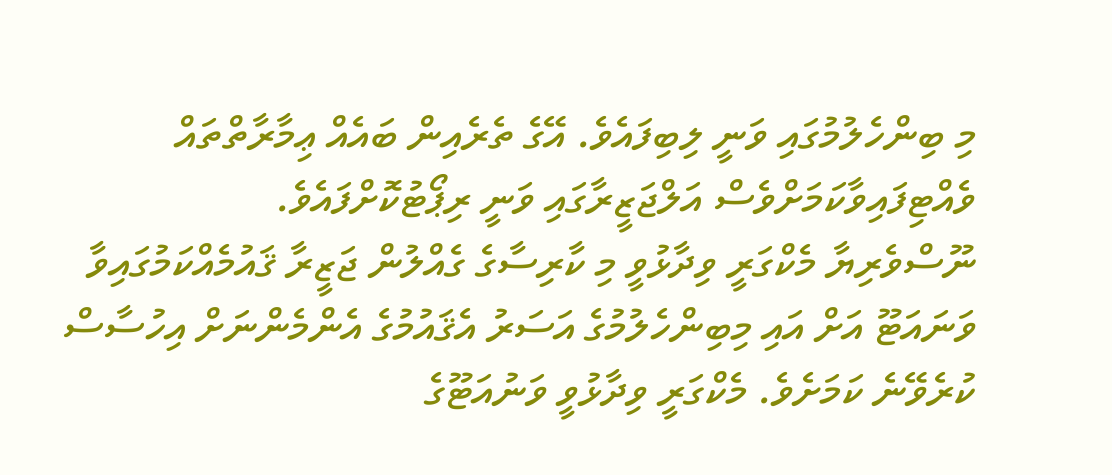މި ބިންހެލުމުގައި ވަނީ ލިބިފައެވެ. އޭގެ ތެރެއިން ބައެއް ޢިމާރާތްތައް ވެއްޓިފައިވާކަމަށްވެސް އަލްޖަޒީރާގައި ވަނީ ރިޕޯޓުކޮށްފައެވެ.
ނޫސްވެރިޔާ މެކްގަރީ ވިދާޅުވީ މި ކާރިސާގެ ގެއްލުން ޖަޒީރާ ޤައުމެއްކަމުގައިވާ ވަނައަޓޫ އަށް އައި މިބިންހެލުމުގެ އަސަރު އެޤައުމުގެ އެންމެންނަށް އިހުސާސް ކުރެވޭނެ ކަމަށެވެ. މެކްގަރީ ވިދާޅުވީ ވަނުއަޓޫގެ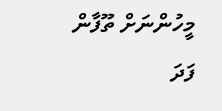މީހުންނަށް ތޫފާން ފަދަ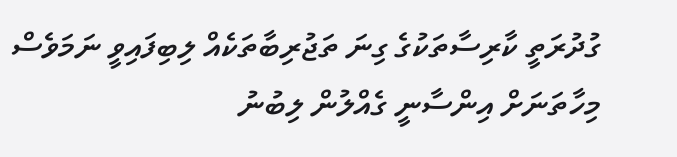ގުދުރަތީ ކާރިސާތަކުގެ ގިނަ ތަޖުރިބާތަކެއް ލިބިފައިވީ ނަމަވެސް މިހާތަނަށް އިންސާނީ ގެއްލުން ލިބުނު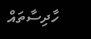ހާދިސާތައް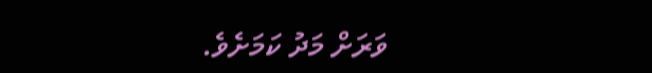ވަރަށް މަދު ކަމަށެވެ.